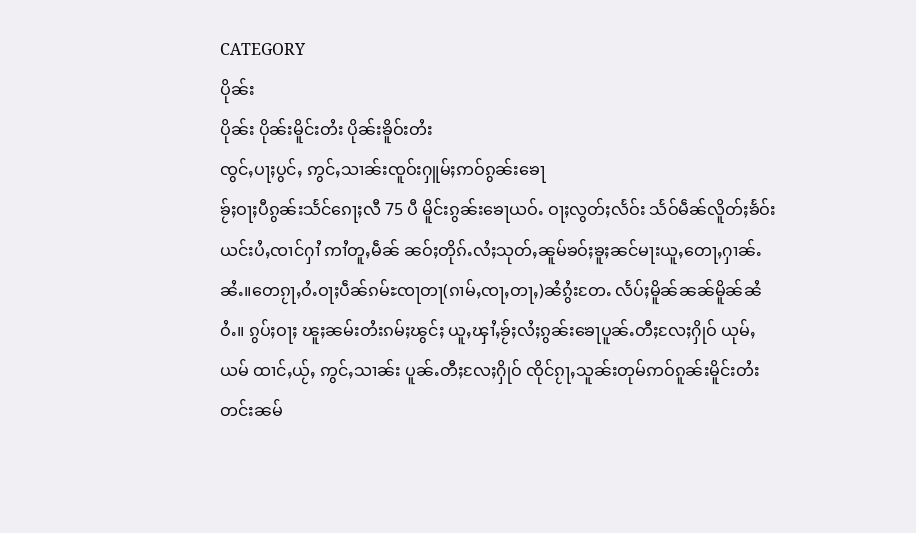CATEGORY
ပိုၼ်း
ပိုၼ်း ပိုၼ်းမိူင်းတႆး ပိုၼ်းၶိူဝ်းတႆး
ၸွင်ႇပႃႈပွင်ႇ ဢွင်ႇသၢၼ်းၸူဝ်းႁူမ်ႈဢဝ်ၵွၼ်းၶေႃ
ၶႂ်ႈဝႃႈပီၵွၼ်းသႅင်ၵေႃႈလီ 75 ပီ မိူင်းၵွၼ်းၶေႃယဝ်ႉ ဝႃႈလွတ်ႈလႅဝ်း သႅဝ်မဵၼ်လိူတ်ႈၶႅဝ်းယင်းပႆႇၸၢင်ႁၢႆ ဢၢႆတူႇမဵၼ် ၼဝ်ႈတိုၵ်ႉလႆႈသုတ်ႇၼူမ်ၶဝ်ႈၶူႈၼင်မႃးယူႇတေႃႇႁၢၼ်ႉၼႆႉ။တေၵႂႃႇဝႆႉဝႃႈပဵၼ်ၵမ်ႊၸႃတႃ(ၵၢမ်ႇၸႃႇတႃႇ)ၼႆၵွႆးတႄႉ လႅပ်ႈမိူၼ်ၼၼ်မိူၼ်ၼႆဝႆႉ။ ၵွပ်ႈဝႃႈ ၽူႈၼမ်းတႆးၵမ်ႈၽွင်ႈ ယူႇၾၢႆႇၶႂ်ႈလႆႈၵွၼ်းၶေႃပူၼ်ႉတီႈလႄႈႁိုဝ် ယုမ်ႇယမ် ထၢင်ႇယႂ်ႇ ဢွင်ႇသၢၼ်း ပူၼ်ႉတီႈလႄႈႁိုဝ် ၸိုင်ၵႂႃႇသူၼ်းတုမ်ဢဝ်ၵူၼ်းမိူင်းတႆးတင်းၼမ်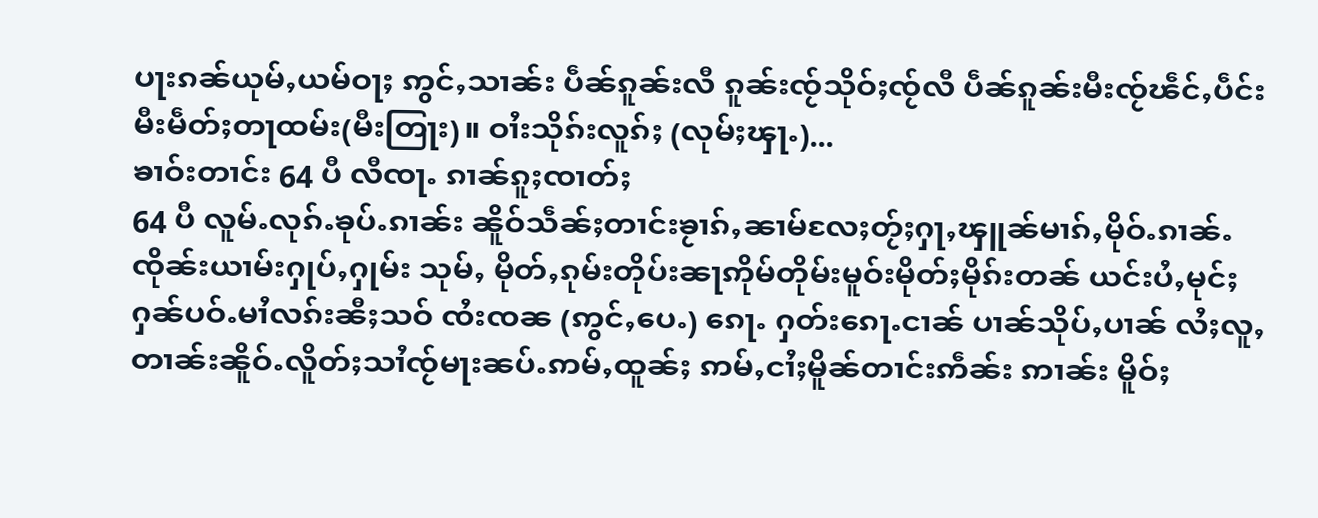ပႃးၵၼ်ယုမ်ႇယမ်ဝႃႈ ဢွင်ႇသၢၼ်း ပဵၼ်ၵူၼ်းလီ ၵူၼ်းၸႂ်သိုဝ်ႈၸႂ်လီ ပဵၼ်ၵူၼ်းမီးၸႂ်ၽဵင်ႇပဵင်း မီးမဵတ်ႈတႃထမ်း(မီးတြႃး)။ ဝၢႆးသိုၵ်းလူၵ်ႈ (လုမ်ႈၾႃႉ)...
ၶၢဝ်းတၢင်း 64 ပီ လီၸႃႉ ၵၢၼ်ၵူႈၸၢတ်ႈ
64 ပီ လူမ်ႉလုၵ်ႉၶုပ်ႉၵၢၼ်း ၼိူဝ်သဵၼ်ႈတၢင်းၶႂၢၵ်ႇၼၢမ်လႄႈတႂ်ႈႁႃႇၾူၼ်မၢၵ်ႇမိုဝ်ႉၵၢၼ်ႉၸိုၼ်းယၢမ်းႁုပ်ႇႁုမ်း သုမ်ႇ မိုတ်ႇၵုမ်းတိုပ်းၼႃဢိုမ်တိုမ်းမူဝ်းမိုတ်ႈမိုၵ်းတၼ် ယင်းပႆႇမုင်ႈႁၼ်ပဝ်ႉမၢႆလၵ်းၼီႈသဝ် ၸႆးၸၼ (ဢွင်ႇပေႉ) ၵေႃႉ ႁတ်းၵေႃႉငၢၼ် ပၢၼ်သိုပ်ႇပၢၼ် လႆႈလူႇတၢၼ်းၼိူဝ်ႉလိူတ်ႈသၢႆၸႂ်မႃးၼပ်ႉဢမ်ႇထူၼ်ႈ ဢမ်ႇငၢႆႈမိူၼ်တၢင်းဢဵၼ်း ဢၢၼ်း မိူဝ်ႈ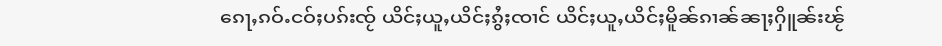ၵေႃႇၵဝ်ႉငဝ်ႈပၵ်းၸႂ် ယိင်ႈယူႇယိင်ႈၵွႆႈၸၢင် ယိင်ႈယူႇယိင်ႈမိူၼ်ၵၢၼ်ၼႃႈႁိူၼ်းၽႂ်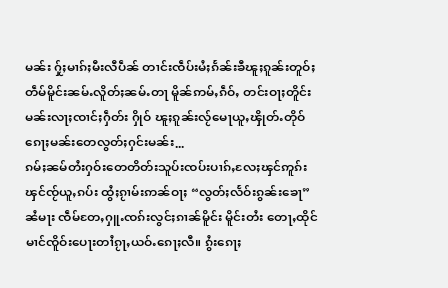မၼ်း ႁႂ်ႈမၢၵ်ႈမီးလီပဵၼ် တၢင်းၸဵပ်းမႆႈၵႅၼ်းၶီၽူႈၵူၼ်းတူဝ်ႈတဵမ်မိူင်းၼမ်ႉလိူတ်ႈၼမ်ႉတႃ မိူၼ်ဢမ်ႇၵဵဝ်ႇ တင်းဝႃႈတိူင်းမၼ်းလႃႈၸၢင်ႈႁဵတ်း ႁိုဝ် ၽူႈၵူၼ်းလႂ်မေႃယူႇၾိုတ်ႉတိုဝ်ၵေႃႈမၼ်းတေလွတ်ႈႁင်းမၼ်း...
ၵမ်ႈၼမ်တႆးႁဝ်းတေတိတ်းသူပ်းၸပ်းပၢၵ်ႇလႄႈၾင်ဢူၵ်းၾင်ၸႂ်ယူႇၵပ်း ထွႆႈၵႂၢမ်းဢၼ်ဝႃႈ “လွတ်ႈလႅဝ်းၵွၼ်းၶေႃ” ၼႆမႃး ၸဵမ်တႄႇႁူႉၸၵ်းလွင်ႈၵၢၼ်မိူင်း မိူင်းတႆး တေႃႇထိုင်မၢင်ၸိူဝ်းပေႃးတၢႆၵႂႃႇယဝ်ႉၵေႃႈလီ။ ၵွႆးၵေႃႈ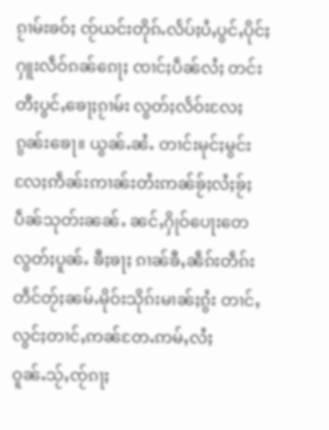ၵႂၢမ်းၶဝ်ႈ ၸႂ်ယင်းတိုၵ်ႉလႅပ်ႈပႆႇပွင်ႇပိုင်ႈ ႁူးလဵဝ်ၵၼ်ၵေႃႈ ၸၢင်ႈပဵၼ်လႆႈ တင်းတီႈပွင်ႇၶေႃႈၵႂၢမ်း လွတ်ႈလႅဝ်းလႄႈၵွၼ်းၶေႃ။ ယွၼ်ႉၼႆႉ တၢင်းမုင်ႈမွင်းလႄႈဢဵၼ်းဢၢၼ်းတႆးဢၼ်ၶႂ်ႈလႆႈၶႂ်ႈပဵၼ်သုတ်းၼၼ်ႉ ၼင်ႇႁိုဝ်ပေႃးတေလွတ်ႈပူၼ်ႉ ၶီႈၶႃႈ ၵၢၼ်ၶီႇၼဵၵ်းတဵၵ်းတဵင်တႂ်ႈၼမ်ႉမိုဝ်းသိုၵ်းမၢၼ်ႈၵွႆး တၢင်ႇလွင်ႈတၢင်ႇဢၼ်တႄႉဢမ်ႇလႆႈဝူၼ်ႉသႂ်ႇၸႂ်ၵႃႈ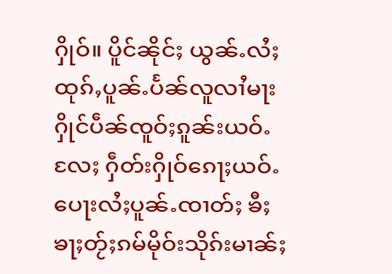ႁိုဝ်။ ပိူင်ၼိုင်ႈ ယွၼ်ႉလႆႈထုၵ်ႇပူၼ်ႉပႅၼ်လူလၢႆမႃးႁိုင်ပဵၼ်ၸူဝ်ႈၵူၼ်းယဝ်ႉလႄႈ ႁဵတ်းႁိုဝ်ၵေႃႈယဝ်ႉပေႃးလႆႈပူၼ်ႉၸၢတ်ႈ ၶီႈၶႃႈတႂ်ႈၵမ်မိုဝ်းသိုၵ်းမၢၼ်ႈ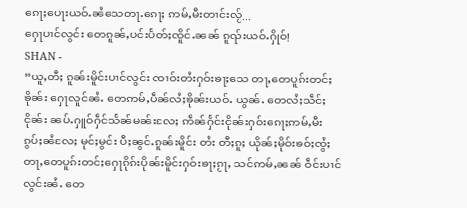ၵေႃႈပေႃးယဝ်ႉၼႆသေတႃႉၵေႃႈ ဢမ်ႇမီးတၢင်းလႂ်...
ႁေႃပၢင်လွင်း တေၵူၼ်ႇပင်းပႅတ်ႈၸိူင်ႉၼၼ် ၵူၺ်းယဝ်ႉႁိုဝ်!
SHAN -
“ယူႇတီႈ ၵူၼ်းမိူင်းပၢင်လွင်း ၸၢဝ်းတႆးႁဝ်းၶႃႈသေ တႃႇတေပူၵ်းတင်ႈၶိုၼ်း ႁေႃလူင်ၼႆႉ တေဢမ်ႇပဵၼ်လႆႈၶိုၼ်းယဝ်ႉ ယွၼ်ႉ တေလႆႈသဵင်ႈငိုၼ်း ၼပ်ႉႁူဝ်ႁဵင်သႅၼ်မၼ်းလႄႈ ဢဵၼ်ႁႅင်းငိုၼ်းႁဝ်းၵေႃႈဢမ်ႇမီး ၵွပ်ႈၼႆလႄႈ မုင်ႈမွင်း ပီႈၼွင်ႉၵူၼ်းမိူင်း တႆး တီႈၵူႈ ယိုၼ်ႈမိုဝ်းၶဝ်ႈၸွႆႈ တႃႇတေပူၵ်းတင်ႈႁေႃၵိုၵ်းပိုၼ်းမိူင်းႁဝ်းၶႃႈၵႂႃႇ သင်ဢမ်ႇၼၼ် ဝဵင်းပၢင်လွင်းၼႆႉ တေ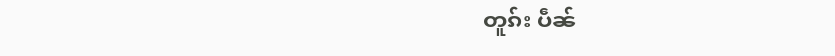တူၵ်း ပဵၼ်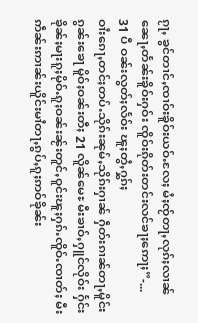ၵႂႃႇ ၶွင်တၢင်ႇၸၢဝ်းၶိူဝ်းယဝ်ႉလႄႈ မႆႈၸႂ်တႃႇလုၵ်ႈလၢၼ်ၼေႃႇတႅၼ်းၶိူဝ်းႁဝ်း ၸိူဝ်းၵိုတ်းတင်းလင်ၶႃႈဢေႃႈ”-...
31 ပီ ဝၼ်းလွတ်ႈလႅဝ်း ၽူႈတွႆႇႁွၵ်ႈ
ဝၢႆးၵေႃႇတင်ႈတပ်ႉသိုၵ်းၼုမ်ႇသိုၵ်းႁၢၼ် ႁဵတ်းၵၢၼ်တႃႇမိူင်းၵွၼ်းၶေႃ မိူဝ်ႈဝၼ်းတီႈ 21 လိူၼ်မေႊ မီးၶၢဝ်ႇႁူင်လိုဝ်း ႁႅင်းၶိုၼ်ႈမႃးၵူႈမိုဝ်ႉၵူႈဝၼ်းၼႂ်းတူင်ႇဝူင်းၽူႈႁၵ်ႉၸိူဝ်ႉၸၢတ်ႈ မီးဢဵၼ်းဢၢၼ်းယိူင်းမၢႆတႃႇၵွပ်ႇၵူႈဢဝ်ၶိုၼ်း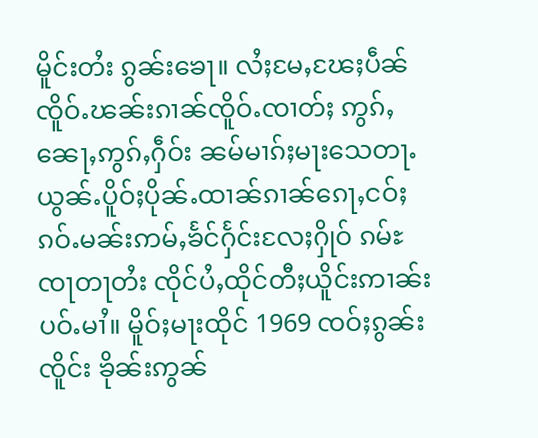မိူင်းတႆး ၵွၼ်းၶေႃ။ လႆႈမႄႇၽႄႈပဵၼ်ၸိူဝ်ႉၽၼ်းၵၢၼ်ၸိူဝ်ႉၸၢတ်ႈ ဢွၵ်ႇၼေႃႇဢွၵ်ႇႁဵဝ်း ၼမ်မၢၵ်ႈမႃးသေတႃႉ ယွၼ်ႉပိူဝ်ႈပိုၼ်ႉထၢၼ်ၵၢၼ်ၵေႃႇငဝ်ႈၵဝ်ႉမၼ်းဢမ်ႇၶႅင်ႁႅင်းလႄႈႁိုဝ် ၵမ်ႊၸႃတႃတႆး ၸိုင်ပႆႇထိုင်တီႈယိူင်းဢၢၼ်း ပဝ်ႉမၢႆ။ မိူဝ်ႈမႃးထိုင် 1969 ၸဝ်ႈၵွၼ်းၸိူင်း ၶိုၼ်းဢွၼ်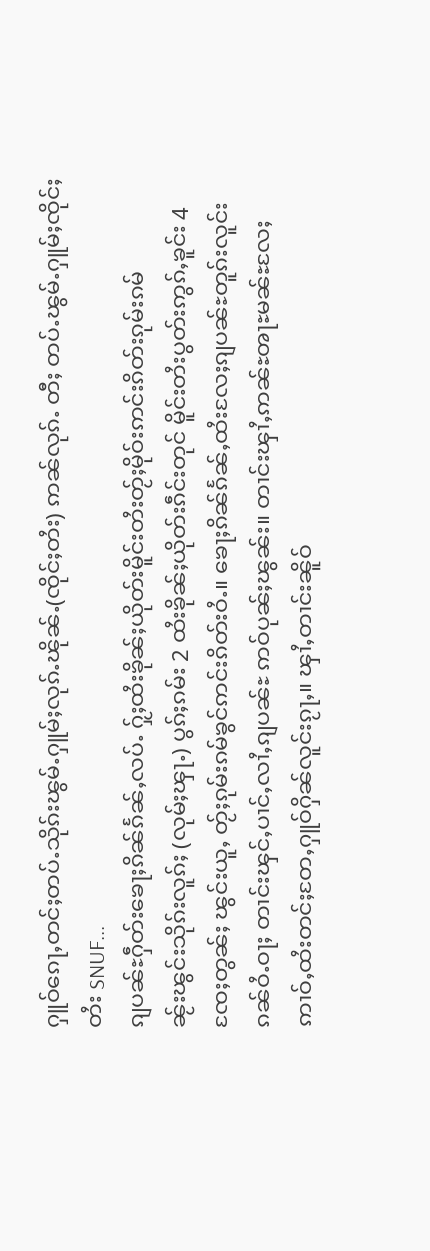ႁူဝ်ၵေႃႇတင်ႈတပ်ႉသိုၵ်းၽွမ်ႉႁူမ်ႈလုၵ်ႉၽိုၼ်ႉ(ၸိုင်ႈတႆး) ဢၼ်လုၵ်ႉ တီႈ တပ်ႉၽွမ်ႉႁူမ်ႈၸိုင်ႈတႆး SNUF...
ၵျပၼ်ႊႁဵတ်းၶေႃႈၵိၼ်ၵႅၼ်ႇလပ်ႉ ႁႂ်ႈထႆးၶိုၼ်ႈယိုတ်းမိူင်းတႆးတႂ်ႈမိုဝ်းဢင်းၵိတ်းၵုမ်းၵမ်
ၼႂ်းၽွင်းသိုၵ်းလူၵ်ႈ (လုမ်ႈၾႃႉ) ပွၵ်ႈၵမ်း 2 ထႆးၶိုၼ်ႈယိုတ်းၵဵင်းတုင် မိူင်းတႆးပွတ်းဢွၵ်ႇၶူင်း 4 ၸႄႈတွၼ်ႈ ၽွင်းယူႇ တႂ်ႈၵုမ်းၵမ်ၶွင်ဢင်းၵိတ်းဝႆႉ။ ၶေႃႈၵိၼ်ၵႅၼ်ႇထႆးလႄႈၵျပၼ်ႊတူၵ်းလူင်းၵၼ်ဝႆႉဝႃႈ တၢင်းၾင်ႇပၢင်ႇလၢႆႇၵျပၼ်ႊ ဢဝ်ပုၼ်ႈၽွၼ်း။ တၢင်းၾၢႆႇဢၼ်ႊၻႃႊမၼ်ႊလႄႈဢၢဝ်ႇထႆးတင်ႈတႄႇႁူဝ်ႁိၼ်လူင်းၵႂႃႇ။ ၾၢႆႇတၢင်းၼိူဝ်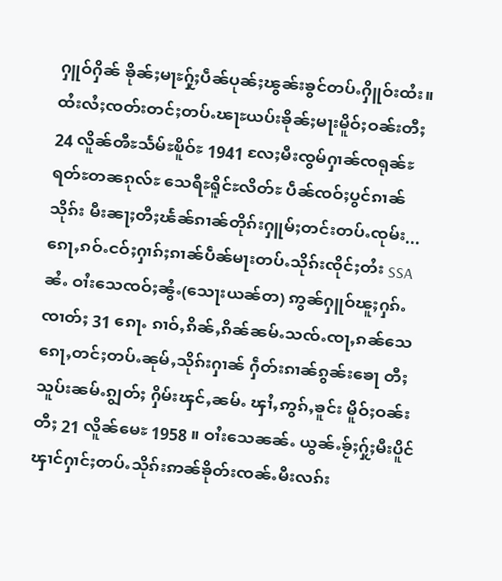ႁူဝ်ႁိၼ် ၶိုၼ်ႈမႃႊႁႂ်ႈပဵၼ်ပုၼ်ႈၽွၼ်းၶွင်တပ်ႉႁိူဝ်းထႆး။ ထႆးလႆႈၸတ်းတင်ႈတပ်ႉၽႃႊယပ်းၶိုၼ်ႈမႃးမိူဝ်ႈဝၼ်းတီႈ 24 လိူၼ်ၻီႊသႅမ်ႊၿိူဝ်ႊ 1941 လႄႈမီးၸွမ်ႁၢၼ်ၸရုၼ်ႊ ရတ်ႊတၼၵုလ်ႊ သေရီႊရိူင်ႊလိတ်ႊ ပဵၼ်ၸဝ်ႈပွင်ၵၢၼ်သိုၵ်း မီးၼႃႈတီႈၽႅၼ်ၵၢၼ်တိုၵ်းႁူမ်ႈတင်းတပ်ႉၸုမ်း...
ၵေႃႇၵဝ်ႉငဝ်ႈႁၢၵ်ႈၵၢၼ်ပဵၼ်မႃးတပ်ႉသိုၵ်းၸိုင်ႈတႆး SSA ၼႆႉ ဝၢႆးသေၸဝ်ႈၼွႆႉ(သေႃးယၼ်တ) ဢွၼ်ႁူဝ်ၽူႈႁၵ်ႉ ၸၢတ်ႈ 31 ၵေႃႉ ၵၢဝ်ႇၵိၼ်ႇၵိၼ်ၼမ်ႉသၸ်ႉၸႃႇၵၼ်သေ ၵေႃႇတင်ႈတပ်ႉၼုမ်ႇသိုၵ်းႁၢၼ် ႁဵတ်းၵၢၼ်ၵွၼ်းၶေႃ တီႈသူပ်းၼမ်ႉၵျွတ်ႈ ႁိမ်းၾင်ႇၼမ်ႉ ၾၢႆႇဢွၵ်ႇၶူင်း မိူဝ်ႈဝၼ်းတီႈ 21 လိူၼ်မေႊ 1958 ။ ဝၢႆးသေၼၼ်ႉ ယွၼ်ႉၶႂ်ႈႁႂ်ႈမီးပိူင်ၾၢင်ႁၢင်ႈတပ်ႉသိုၵ်းဢၼ်ၶိုတ်းၸၼ်ႉမီးလၵ်း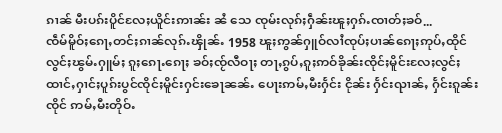ၵၢၼ် မီးပၵ်းပိူင်လႄႈယိူင်းဢၢၼ်း ၼႆ သေ ၸုမ်းလုၵ်ႈႁဵၼ်းၽူႈႁၵ်ႉၸၢတ်ႈၶဝ်...
ၸဵမ်မိူဝ်ႈၵေႃႇတင်ႈၵၢၼ်လုၵ်ႉၾိုၼ်ႉ 1958 ၽူႈဢွၼ်ႁူဝ်လၢႆၸုပ်ႈပၢၼ်ၵေႃႈဢုပ်ႇထိုင်လွင်ႈၽွမ်ႉႁူမ်ႈ ၵူႈၵေႃႉၵေႃႈ ၶဝ်ႈၸႂ်လီဝႃႈ တႃႇၵွပ်ႇၵူႈဢဝ်ၶိုၼ်းၸိုင်ႈမိူင်းလႄႈလွင်ႈထၢင်ႇႁၢင်ႈပူၵ်းပွင်ၸိုင်ႈမိူင်းႁင်းၶေႃၼၼ်ႉ ပေႃးဢမ်ႇမီးႁႅင်း ငိုၼ်း ႁႅင်းၺၢၼ်ႇ ႁႅင်းၵူၼ်းၸိုင် ဢမ်ႇမီးတိုဝ်ႉ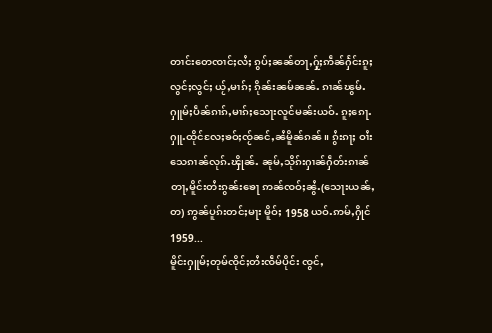တၢင်းတေၸၢင်ႈလႆႈ ၵွပ်ႈၼၼ်တႃႇႁႂ်ႈဢဵၼ်ႁႅင်းၵူႈလွင်ႈလွင်ႈ ယႂ်ႇမၢၵ်ႈ ၵိုၼ်းၼမ်ၼၼ်ႉ ၵၢၼ်ၽွမ်ႉႁူမ်ႈပဵၼ်ၵၢၵ်ႇမၢၵ်ႈသေႃးလူင်မၼ်းယဝ်ႉ ၵူႈၵေႃႉႁူႉထိုင်လႄႈၶဝ်ႈၸႂ်ၼင်ႇၼႆမိူၼ်ၵၼ်။ ၵွႆးၵႃႈ ဝၢႆးသေၵၢၼ်လုၵ်ႉၾိုၼ်ႉ ၼုမ်ႇသိုၵ်းႁၢၼ်ႁဵတ်းၵၢၼ်တႃႇမိူင်းတႆးၵွၼ်းၶေႃ ဢၼ်ၸဝ်ႈၼွႆႉ(သေႃးယၼ်ႇတ) ဢွၼ်ပူၵ်းတင်ႈမႃး မိူဝ်ႈ 1958 ယဝ်ႉဢမ်ႇႁိုင် 1959...
မိူင်းႁူမ်ႈတုမ်ၸိုင်ႈတႆးၸဵမ်ပိုင်း ၸွင်ႇ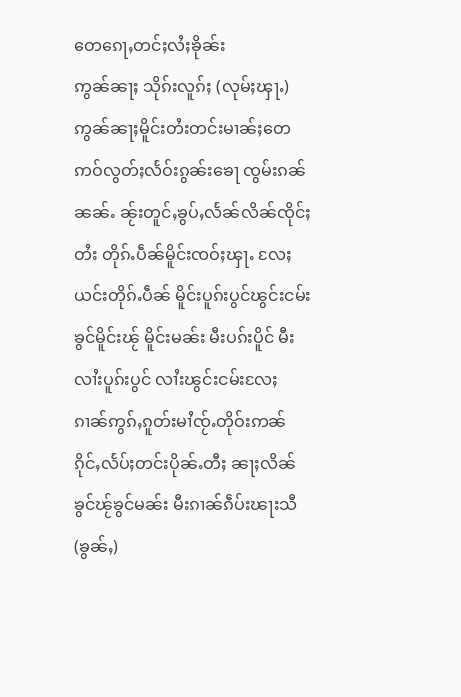တေၵေႃႇတင်ႈလႆႈၶိုၼ်း
ဢွၼ်ၼႃႈ သိုၵ်းလူၵ်ႈ (လုမ်ႈၾႃႉ) ဢွၼ်ၼႃႈမိူင်းတႆးတင်းမၢၼ်ႈတေဢဝ်လွတ်ႈလႅဝ်းၵွၼ်းၶေႃ ၸွမ်းၵၼ်ၼၼ်ႉ ၼႂ်းတူင်ႇၶွပ်ႇလႅၼ်လိၼ်ၸိုင်ႈတႆး တိုၵ်ႉပဵၼ်မိူင်းၸဝ်ႈၾႃႉ လႄႈယင်းတိုၵ်ႉပဵၼ် မိူင်းပူၵ်းပွင်ၽွင်းငမ်းၶွင်မိူင်းၽႂ် မိူင်းမၼ်း မီးပၵ်းပိူင် မီးလၢႆးပူၵ်းပွင် လၢႆးၽွင်းငမ်းလႄႈ ၵၢၼ်ဢွၵ်ႇၵူတ်းမၢႆၸႂ်ႉတိုဝ်းဢၼ်ၵိုင်ႇလႅပ်ႈတင်းပိုၼ်ႉတီႈ ၼႃႈလိၼ်ၶွင်ၽႂ်ၶွင်မၼ်း မီးၵၢၼ်ၵဵပ်းၽႃးသီ(ၶွၼ်ႇ)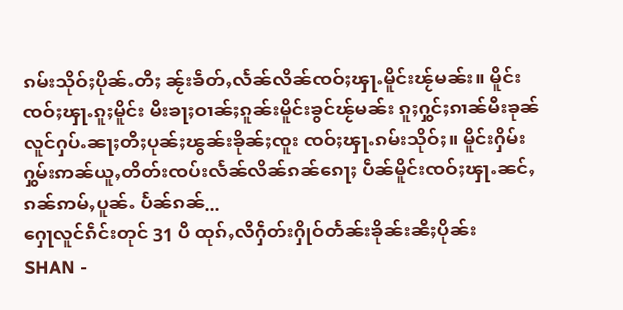ၵမ်းသိုဝ်ႈပိုၼ်ႉတီႈ ၼႂ်းၶဵတ်ႇလႅၼ်လိၼ်ၸဝ်ႈၾႃႉမိူင်းၽႂ်မၼ်း။ မိူင်းၸဝ်ႈၾႃႉၵူႈမိူင်း မီးၶႃႈဝၢၼ်ႈၵူၼ်းမိူင်းၶွင်ၽႂ်မၼ်း ၵူႈႁွင်ႈၵၢၼ်မီးၶုၼ်လူင်ႁပ်ႉၼႃႈတီႈပုၼ်ႈၽွၼ်းၶိုၼ်ႈၸူး ၸဝ်ႈၾႃႉၵမ်းသိုဝ်ႈ။ မိူင်းႁိမ်းႁွမ်းဢၼ်ယူႇတိတ်းၸပ်းလႅၼ်လိၼ်ၵၼ်ၵေႃႈ ပဵၼ်မိူင်းၸဝ်ႈၾႃႉၼင်ႇၵၼ်ဢမ်ႇပူၼ်ႉ ပႅၼ်ၵၼ်...
ႁေႃလူင်ၵဵင်းတုင် 31 ပီ ထုၵ်ႇလီႁဵတ်းႁိုဝ်တႅၼ်းၶိုၼ်းၼီႈပိုၼ်း
SHAN -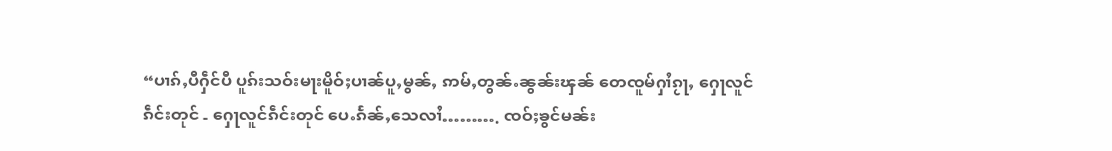“ပၢၵ်ႇပီႁဵင်ပီ ပူၵ်းသဝ်းမႃးမိူဝ်ႈပၢၼ်ပူႇမွၼ်ႇ ဢမ်ႇတွၼ်ႉၼွၼ်းၾၼ် တေၸူမ်ႁၢႆၵႂႃႇ ႁေႃလူင်ၵဵင်းတုင် - ႁေႃလူင်ၵဵင်းတုင် ပေႉၵႅၼ်ႇသေလၢႆ………. ၸဝ်ႈၶွင်မၼ်း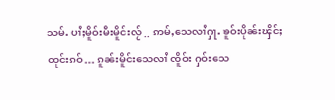သမ်ႉ ပၢႆႈမိူဝ်းမီးမိူင်းလႂ် .. ဢမ်ႇသေလၢႆႁႃႉ ၶူဝ်းပိုၼ်းၾိင်ႈထုင်းၵဝ်… ၵူၼ်းမိူင်းသေလၢႆ ၸိူဝ်း ႁဝ်းသေ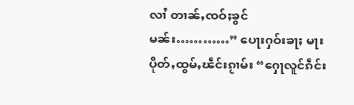လၢႆ တၢၼ်ႇၸဝ်ႈၶွင်မၼ်း…………” ပေႃးႁဝ်းၶႃႈ မႃးပိုတ်ႇထွမ်ႇၽဵင်းၵႂၢမ်း “ႁေႃလူင်ၵဵင်း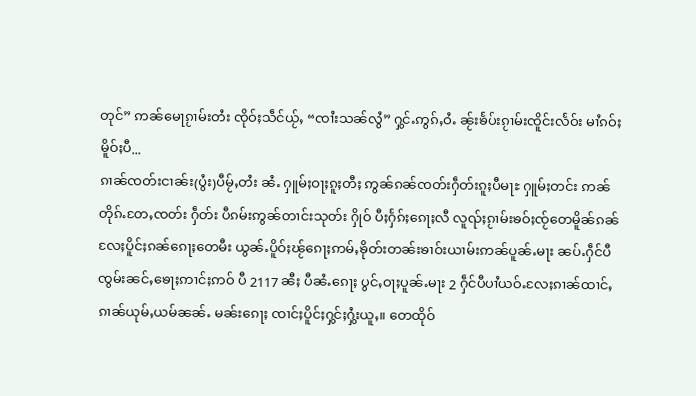တုင်” ဢၼ်မေႃၵႂၢမ်းတႆး ၸိုဝ်ႈသဵင်ယႂ်ႇ “ၸၢႆးသၼ်လွႆ” ႁွင်ႉဢွၵ်ႇဝႆႉ ၼႂ်းၶႅပ်းၵႂၢမ်းၸိူင်းလႅဝ်း မၢႆၵဝ်ႈ မိူဝ်ႈပီ...
ၵၢၼ်ၸတ်းငၢၼ်း(ပွႆး)ပီမႂ်ႇတႆး ၼႆႉ ႁူမ်ႈဝႃႈၵူႈတီႈ ဢွၼ်ၵၼ်ၸတ်းႁဵတ်းၵူႈပီမႃႊ ႁူမ်ႈတင်း ဢၼ်တိုၵ်ႉတႄႇၸတ်း ႁဵတ်း ပီၵမ်းဢွၼ်တၢင်းသုတ်း ႁိုဝ် ပီႈႁႅၵ်ႈၵေႃႈလီ လူၺ်ႈၵႂၢမ်းၶဝ်ႈၸႂ်တေမိူၼ်ၵၼ်လႄႈပိူင်ႈၵၼ်ၵေႃႈတေမီး ယွၼ်ႉပိူဝ်ႈၽႂ်ၵေႃႈဢမ်ႇၶိုတ်းတၼ်းၶၢဝ်းယၢမ်းဢၼ်ပူၼ်ႉမႃး ၼပ်ႉႁဵင်ပီၸွမ်းၼင်ႇၶေႃႈဢၢင်ႈဢဝ် ပီ 2117 ၼီႈ ပီၼႆႉၵေႃႈ ပွင်ႇဝႃႈပူၼ်ႉမႃး 2 ႁဵင်ပီပၢႆယဝ်ႉလႄႈၵၢၼ်ထၢင်ႇ ၵၢၼ်ယုမ်ႇယမ်ၼၼ်ႉ မၼ်းၵေႃႈ ၸၢင်ႈပိူင်ႈႁွင်ႈႁွႆးယူႇ။ တေထိုဝ်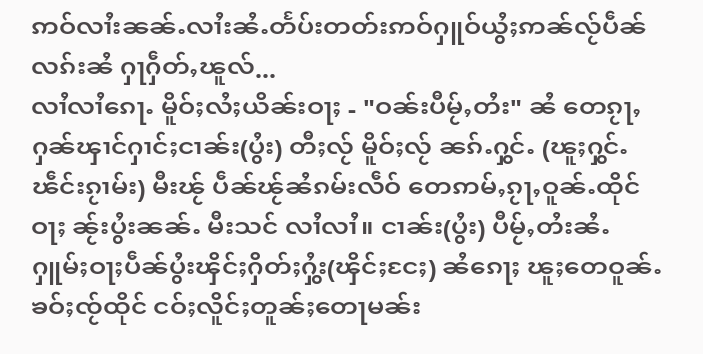ဢဝ်လၢႆးၼၼ်ႉလၢႆးၼႆႉတႅပ်းတတ်းဢဝ်ႁူဝ်ယွႆႈဢၼ်လႂ်ပဵၼ်လၵ်းၼႆ ႁႃႁဵတ်ႇၽူလ်...
လၢႆလၢႆၵေႃႉ မိူဝ်ႈလႆႈယိၼ်းဝႃႈ - "ဝၼ်းပီမႂ်ႇတႆး" ၼႆ တေၵႂႃႇႁၼ်ၾၢင်ႁၢင်ႈငၢၼ်း(ပွႆး) တီႈလႂ် မိူဝ်ႈလႂ် ၼၵ်ႉႁွင်ႉ (ၽူႈႁွင်ႉၽဵင်းၵႂၢမ်း) မီးၽႂ် ပဵၼ်ၽႂ်ၼႆၵမ်းလဵဝ် တေဢမ်ႇၵႂႃႇဝူၼ်ႉထိုင်ဝႃႈ ၼႂ်းပွႆးၼၼ်ႉ မီးသင် လၢႆလၢႆ။ ငၢၼ်း(ပွႆး) ပီမႂ်ႇတႆးၼႆႉ ႁူမ်ႈဝႃႈပဵၼ်ပွႆးၾိင်ႈႁိတ်ႈႁွႆး(ၾိင်ႈငႄႈ) ၼႆၵေႃႈ ၽူႈတေဝူၼ်ႉၶဝ်ႈၸႂ်ထိုင် ငဝ်ႈလိူင်ႈတူၼ်ႈတေႃမၼ်း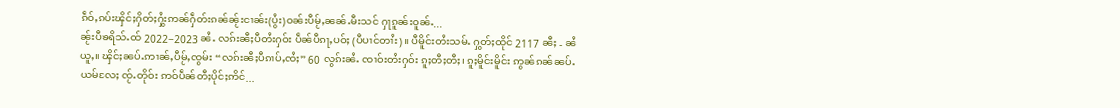ၵဵဝ်ႇၵပ်းၾိင်ႈႁိတ်ႈႁွႆးဢၼ်ႁဵတ်းၵၼ်ၼႂ်းငၢၼ်း(ပွႆး)ဝၼ်းပီမႂ်ႇၼၼ်ႉမီးသင် ႁႃၵူၼ်းဝူၼ်ႉ...
ၼႂ်းပီၶရိသ်ႉထ် 2022−2023 ၼႆႉ လၵ်းၼီႈပီတႆးႁဝ်း ပဵၼ်ပီၵႃႇပဝ်ႈ (ပီပၢင်တၢႆး)။ ပီမိူင်းတႆးသမ်ႉ ႁွတ်ႈထိုင် 2117 ၼီႈ - ၼႆ ယူႇ။ ၾိင်ႈၼပ်ႉဢၢၼ်ႇပီမႂ်ႇၸွမ်း “လၵ်းၼီႈပီၵၢပ်ႇၸႆႈ” 60 လွၵ်းၼႆႉ ၸၢဝ်းတႆးႁဝ်း ၵူႈတီႈတီႈ၊ ၵူႈမိူင်းမိူင်း ဢွၼ်ၵၼ်ၼပ်ႉ ယမ်လႄႈ ၸႂ်ႉတိုဝ်း ဢဝ်ပဵၼ်တီႈပိုင်ႈဢိင်...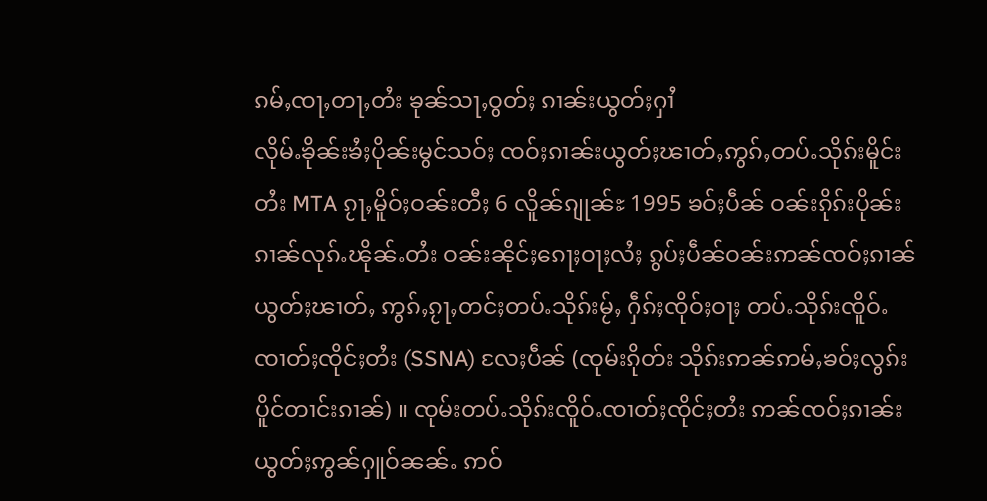ၵမ်ႇၸႃႇတႃႇတႆး ၶုၼ်သႃႇဝွတ်ႈ ၵၢၼ်းယွတ်ႈႁၢႆ
လိုမ်ႉၶိုၼ်းၶႆႈပိုၼ်းမွင်သဝ်ႈ ၸဝ်ႈၵၢၼ်းယွတ်ႈၽၢတ်ႇဢွၵ်ႇတပ်ႉသိုၵ်းမိူင်းတႆး MTA ၵႂႃႇမိူဝ်ႈဝၼ်းတီႈ 6 လိူၼ်ၵျုၼ်ႊ 1995 ၶဝ်ႈပဵၼ် ဝၼ်းၵိုၵ်းပိုၼ်းၵၢၼ်လုၵ်ႉၽိုၼ်ႉတႆး ဝၼ်းၼိုင်ႈၵေႃႈဝႃႈလႆႈ ၵွပ်ႈပဵၼ်ဝၼ်းဢၼ်ၸဝ်ႈၵၢၼ်ယွတ်ႈၽၢတ်ႇ ဢွၵ်ႇၵႂႃႇတင်ႈတပ်ႉသိုၵ်းမႂ်ႇ ႁဵၵ်ႈၸိုဝ်ႈဝႃႈ တပ်ႉသိုၵ်းၸိူဝ်ႉၸၢတ်ႈၸိုင်ႈတႆး (SSNA) လႄႈပဵၼ် (ၸုမ်းၵိုတ်း သိုၵ်းဢၼ်ဢမ်ႇၶဝ်ႈလွၵ်းပိူင်တၢင်းၵၢၼ်) ။ ၸုမ်းတပ်ႉသိုၵ်းၸိူဝ်ႉၸၢတ်ႈၸိုင်ႈတႆး ဢၼ်ၸဝ်ႈၵၢၼ်းယွတ်ႈဢွၼ်ႁူဝ်ၼၼ်ႉ ဢဝ်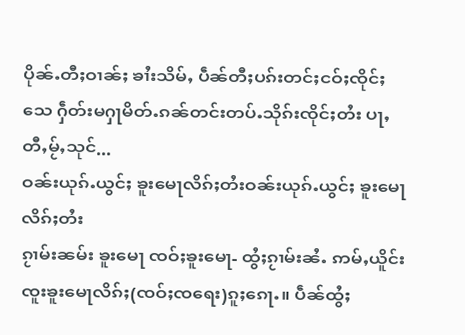ပိုၼ်ႉတီႈဝၢၼ်ႈ ၶၢႆးသိမ်ႇ ပဵၼ်တီႈပၵ်းတင်ႈငဝ်ႈၸိုင်ႈသေ ႁဵတ်းမႁႃမိတ်ႉၵၼ်တင်းတပ်ႉသိုၵ်းၸိုင်ႈတႆး ပႃႇတီႇမႂ်ႇသုင်...
ဝၼ်းယုၵ်ႉယွင်ႈ ၶူးမေႃလိၵ်ႈတႆးဝၼ်းယုၵ်ႉယွင်ႈ ၶူးမေႃလိၵ်ႈတႆး
ၵႂၢမ်းၼမ်း ၶူးမေႃ ၸဝ်ႈၶူးမေႃ- ထွႆႈၵႂၢမ်းၼႆႉ ဢမ်ႇယိူင်းၸူးၶူးမေႃလိၵ်ႈ(ၸဝ်ႈၸရေး)ၵူႈၵေႃႉ။ ပဵၼ်ထွႆႈ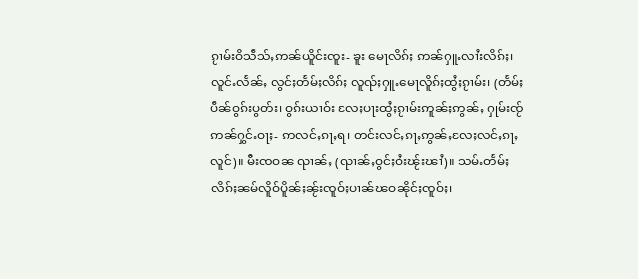ၵႂၢမ်းဝိသဵသ်ႇဢၼ်ယိူင်းၸူး- ၶူး မေႃလိၵ်ႈ ဢၼ်ႁူႉလၢႆးလိၵ်ႈ၊ လူင်ႉလႅၼ်ႇ လွင်ႈတႅမ်ႈလိၵ်ႈ လူၺ်ႈႁူႉမေႃလိူၵ်ႈထွႆႈၵႂၢမ်း၊ (တႅမ်ႈပဵၼ်ဝွၵ်းပွတ်း၊ ဝွၵ်းယၢဝ်း လႄႈပႃးထွႆႈၵႂၢမ်းဢူၼ်ႈဢွၼ်ႇ ႁုမ်းၸႂ် ဢၼ်ႁွင်ႉဝႃႈ- ဢလင်ႇၵႃႇရ၊ တင်းလင်ႇၵႃႇဢွၼ်ႇလႄႈလင်ႇၵႃႇလူင်)။ မီးၸဝၼ ၺၢၼ်ႇ (ၺၢၼ်ႇဝွင်ႈဝႆးၽႂ်းၽၢႆ)။ သမ်ႉတႅမ်ႈလိၵ်ႈၼမ်လိူဝ်ပိူၼ်ႈၼႂ်းၸူဝ်ႈပၢၼ်ၽဝၼိုင်ႈၸူဝ်ႈ၊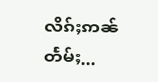လိၵ်ႈဢၼ်တႅမ်ႈ...